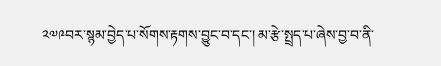༢༧༩བར་སྙམ་བྱེད་པ་སོགས་རྟགས་བྱུང་བ་དང་། མ་རྩེ་སྤྲད་པ་ཞེས་བྱ་བ་ནི་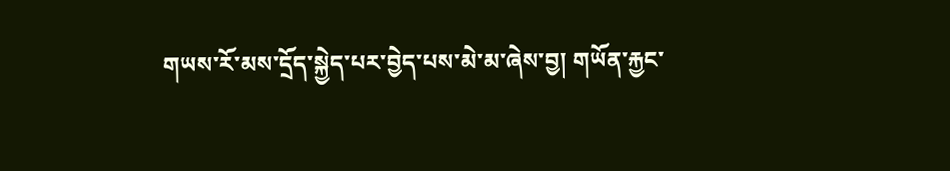གཡས་རོ་མས་དྲོད་སྐྱེད་པར་བྱེད་པས་མེ་མ་ཞེས་བྱ། གཡོན་རྐྱང་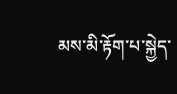མས་མི་རྟོག་པ་སྐྱེད་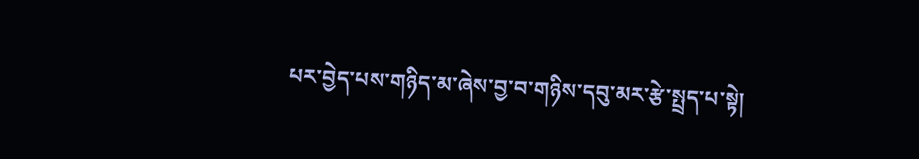པར་བྱེད་པས་གཉིད་མ་ཞེས་བྱ་བ་གཉིས་དབུ་མར་རྩེ་སྤྲད་པ་སྟེ།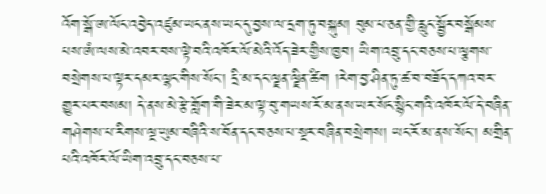འོག་སྒོ་ཨ་ལོང་འབྱེད་འཛུམ་ཡང་ནས་ཡང་དུ་བྱས་ལ་དྲག་ཏུ་བསྐུམ། བུམ་པ་ཅན་གྱི་རླུང་སྦྱོར་བསྒོམས་པས་ཨཾ་ལས་མེ་འབར་བས་ལྟེ་བའི་འཁོར་ལོ་མེའི་འོད་ཟེར་གྱིས་ཁྱབ། ཡིག་འབྲུ་དང་བཅས་པ་ལྕགས་བསྲེགས་པ་ལྟར་དམར་ལྷང་གིས་སོང་། དྲི་མ་དང་ལྗན་ལྗིན་ཚིག །རེག་བྱ་ཤིན་ཏུ་ཚ་བ་བཟོད་དཀའ་བར་གྱུར་པར་བསམ། དེ་ནས་མེ་རྩེ་གློག་གི་ཟེར་མ་ལྟ་བུ་གཡས་རོ་མ་ནས་ཡར་སོང་སྙིང་གའི་འཁོར་ལོ་དེ་བཞིན་གཤེགས་པ་རིགས་ལྔ་ཡུམ་བཞིའི་ས་བོན་དང་བཅས་པ་སྔར་བཞིན་བསྲེགས། ཡང་རོ་མ་ནས་སོང་། མགྲིན་པའི་འཁོར་ལོ་ཡིག་འབྲུ་དང་བཅས་པ་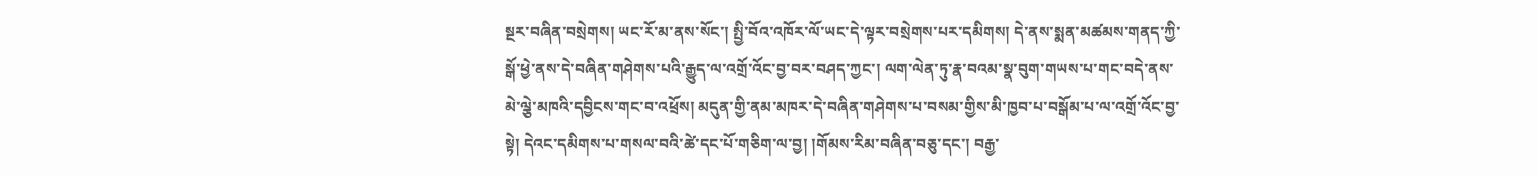སྔར་བཞིན་བསྲེགས། ཡང་རོ་མ་ནས་སོང་། སྤྱི་བོའ་འཁོར་ལོ་ཡང་དེ་ལྟར་བསྲེགས་པར་དམིགས། དེ་ནས་སྨན་མཚམས་གནད་ཀྱི་སྒོ་ཕྱེ་ནས་དེ་བཞིན་གཤེགས་པའི་རྒྱུད་ལ་འགྲོ་འོང་བྱ་བར་བཤད་ཀྱང་། ལག་ལེན་ཏུ་རྣ་བའམ་སྣ་བུག་གཡས་པ་གང་བདེ་ནས་མེ་ལྕེ་མཁའི་དབྱིངས་གང་བ་འཕྲོས། མདུན་གྱི་ནམ་མཁར་དེ་བཞིན་གཤེགས་པ་བསམ་གྱིས་མི་ཁྱབ་པ་བསྒོམ་པ་ལ་འགྲོ་འོང་བྱ་སྟེ། དེའང་དམིགས་པ་གསལ་བའི་ཚེ་དང་པོ་གཅིག་ལ་བྱ། །གོམས་རིམ་བཞིན་བཅུ་དང་། བརྒྱ་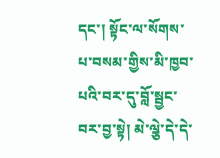དང་། སྟོང་ལ་སོགས་པ་བསམ་གྱིས་མི་ཁྱབ་པའི་བར་དུ་བློ་སྦྱང་བར་བྱ་སྟེ། མེ་ལྕེ་དེ་དེ་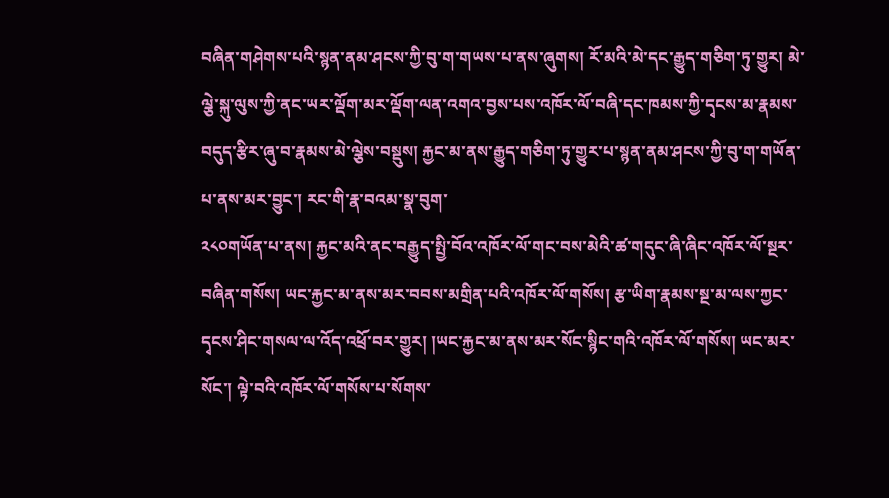བཞིན་གཤེགས་པའི་སྙན་ནམ་ཤངས་ཀྱི་བུ་ག་གཡས་པ་ནས་ཞུགས། རོ་མའི་མེ་དང་རྒྱུད་གཅིག་ཏུ་གྱུར། མེ་ལྕེ་སྐུ་ལུས་ཀྱི་ནང་ཡར་ལྡོག་མར་ལྡོག་ལན་འགའ་བྱས་པས་འཁོར་ལོ་བཞི་དང་ཁམས་ཀྱི་དྭངས་མ་རྣམས་བདུད་རྩིར་ཞུ་བ་རྣམས་མེ་ལྕེས་བསྡུས། རྐྱང་མ་ནས་རྒྱུད་གཅིག་ཏུ་གྱུར་པ་སྙན་ནམ་ཤངས་ཀྱི་བུ་ག་གཡོན་པ་ནས་མར་བྱུང་། རང་གི་རྣ་བའམ་སྣ་བུག་
༢༨༠གཡོན་པ་ནས། རྐྱང་མའི་ནང་བརྒྱུད་སྤྱི་བོའ་འཁོར་ལོ་གང་བས་མེའི་ཚ་གདུང་ཞི་ཞིང་འཁོར་ལོ་སྔར་བཞིན་གསོས། ཡང་རྐྱང་མ་ནས་མར་བབས་མགྲིན་པའི་འཁོར་ལོ་གསོས། རྩ་ཡིག་རྣམས་སྔ་མ་ལས་ཀྱང་དྭངས་ཤིང་གསལ་ལ་འོད་འཕྲོ་བར་གྱུར། །ཡང་རྐྱང་མ་ནས་མར་སོང་སྙིང་གའི་འཁོར་ལོ་གསོས། ཡང་མར་སོང་། ལྟེ་བའི་འཁོར་ལོ་གསོས་པ་སོགས་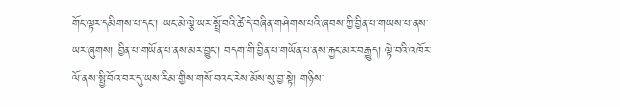གོང་ལྟར་དམིགས་པ་དང་། ཡང་མེ་ལྕེ་ཡར་སྤྲོ་བའི་ཚེ་དེ་བཞིན་གཤེགས་པའི་ཞབས་ཀྱི་བྱིན་པ་གཡས་པ་ནས་ཡར་ཞུགས། བྱིན་པ་གཡོན་པ་ནས་མར་བྱུང་། བདག་གི་བྱིན་པ་གཡོན་པ་ནས་རྐྱང་མར་བརྒྱུད། ལྟེ་བའི་འཁོར་ལོ་ནས་སྤྱི་བོའ་བར་དུ་ཡས་རིམ་གྱིས་གསོ་བའང་རེས་མོས་སུ་བྱ་སྟེ། གཉིས་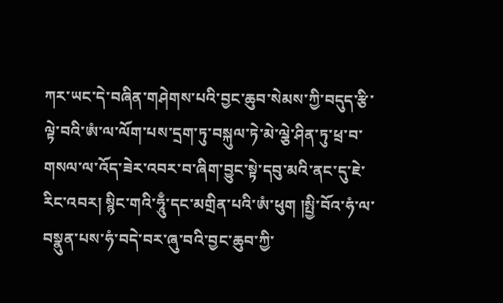ཀར་ཡང་དེ་བཞིན་གཤེགས་པའི་བྱང་ཆུབ་སེམས་ཀྱི་བདུད་རྩི་ལྟེ་བའི་ཨཾ་ལ་ལོག་པས་དྲག་ཏུ་བསྐུལ་ཏེ་མེ་ལྕེ་ཤིན་ཏུ་ཕྲ་བ་གསལ་ལ་འོད་ཟེར་འབར་བ་ཞིག་བྱུང་སྟེ་དབུ་མའི་ནང་དུ་ཇེ་རིང་འབར། སྙིང་གའི་ཧཱུྃ་དང་མགྲིན་པའི་ཨཾ་ཕུག །སྤྱི་བོའ་ཧཾ་ལ་བསྣུན་པས་ཧཾ་བདེ་བར་ཞུ་བའི་བྱང་ཆུབ་ཀྱི་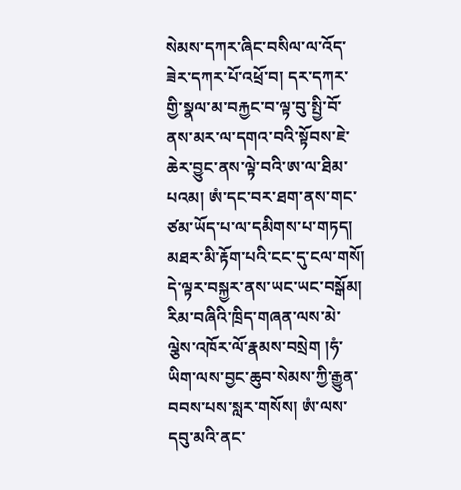སེམས་དཀར་ཞིང་བསིལ་ལ་འོད་ཟེར་དཀར་པོ་འཕྲོ་བ། དར་དཀར་གྱི་སྣལ་མ་བརྐྱང་བ་ལྟ་བུ་སྤྱི་བོ་ནས་མར་ལ་དགའ་བའི་སྟོབས་ཇེ་ཆེར་བྱུང་ནས་ལྟེ་བའི་ཨ་ལ་ཐིམ་པའམ། ཨཾ་དང་བར་ཐག་ནས་གང་ཙམ་ཡོད་པ་ལ་དམིགས་པ་གཏད། མཐར་མི་རྟོག་པའི་ངང་དུ་ངལ་གསོ། དེ་ལྟར་བསྐྱར་ནས་ཡང་ཡང་བསྒོམ། རིམ་བཞིའི་ཁྲིད་གཞན་ལས་མེ་ལྕེས་འཁོར་ལོ་རྣམས་བསྲེག །ཧཾ་ཡིག་ལས་བྱང་ཆུབ་སེམས་ཀྱི་རྒྱུན་བབས་པས་སླར་གསོས། ཨཾ་ལས་དབུ་མའི་ནང་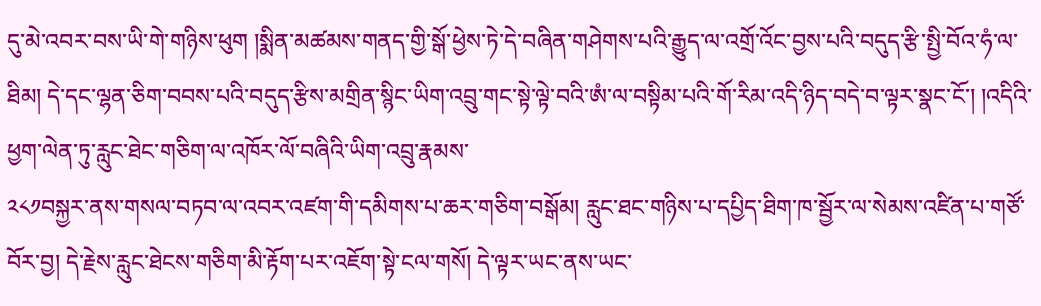དུ་མེ་འབར་བས་ཡི་གེ་གཉིས་ཕུག །སྨིན་མཚམས་གནད་གྱི་སྒོ་ཕྱེས་ཏེ་དེ་བཞིན་གཤེགས་པའི་རྒྱུད་ལ་འགྲོ་འོང་བྱས་པའི་བདུད་རྩི་སྤྱི་བོའ་ཧཾ་ལ་ཐིམ། དེ་དང་ལྷན་ཅིག་བབས་པའི་བདུད་རྩིས་མགྲིན་སྙིང་ཡིག་འབྲུ་གང་སྟེ་ལྟེ་བའི་ཨཾ་ལ་བསྟིམ་པའི་གོ་རིམ་འདི་ཉིད་བདེ་བ་ལྟར་སྣང་ངོ་། །འདིའི་ཕྱག་ལེན་ཏུ་རླུང་ཐེང་གཅིག་ལ་འཁོར་ལོ་བཞིའི་ཡིག་འབྲུ་རྣམས་
༢༨༡བསྐྱར་ནས་གསལ་བཏབ་ལ་འབར་འཛག་གི་དམིགས་པ་ཆར་གཅིག་བསྒོམ། རླུང་ཐང་གཉིས་པ་དཔྱིད་ཐིག་ཁ་སྦྱོར་ལ་སེམས་འཛིན་པ་གཙོ་བོར་བྱ། དེ་རྗེས་རླུང་ཐེངས་གཅིག་མི་རྟོག་པར་འཇོག་སྟེ་ངལ་གསོ། དེ་ལྟར་ཡང་ནས་ཡང་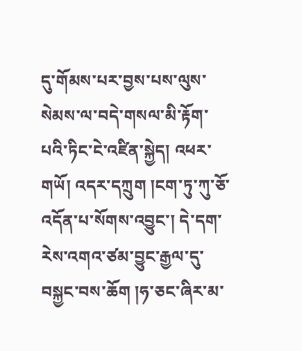དུ་གོམས་པར་བྱས་པས་ལུས་སེམས་ལ་བདེ་གསལ་མི་རྟོག་པའི་ཏིང་ངེ་འཛིན་སྐྱེད། འཕར་གཡོ། འདར་དཀྲུག །ངག་ཏུ་ཀུ་ཅོ་འདོན་པ་སོགས་འབྱུང་། དེ་དག་རེས་འགའ་ཙམ་བྱུང་རྒྱལ་དུ་བསྐྱང་བས་ཆོག །ཧ་ཅང་ཞིར་མ་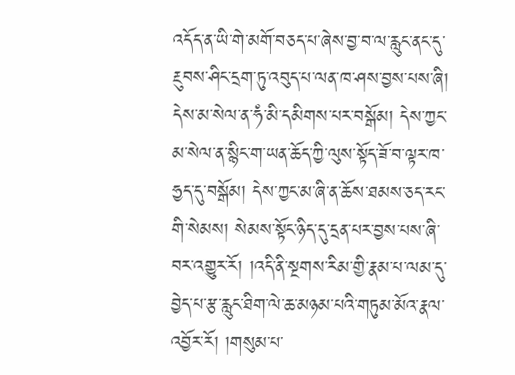འདོད་ན་ཡི་གེ་མགོ་བཅད་པ་ཞེས་བྱ་བ་ལ་རླུང་ནང་དུ་རྔུབས་ཤིང་དྲག་ཏུ་འབུད་པ་ལན་ཁ་ཤས་བྱས་པས་ཞི། དེས་མ་སེལ་ན་ཧཾ་མི་དམིགས་པར་བསྒོམ། དེས་ཀྱང་མ་སེལ་ན་སྙིང་ག་ཡན་ཆོད་ཀྱི་ལུས་སྟོད་ཟོ་བ་ལྟར་ཁ་ཧྱད་དུ་བསྒོམ། དེས་ཀྱང་མ་ཞི་ན་ཆོས་ཐམས་ཅད་རང་གི་སེམས། སེམས་སྟོང་ཉིད་དུ་དྲན་པར་བྱས་པས་ཞི་བར་འགྱུར་རོ། །འདི་ནི་སྔགས་རིམ་གྱི་རྣམ་པ་ལམ་དུ་བྱེད་པ་རྩ་རླུང་ཐིག་ལེ་ཆ་མཉམ་པའི་གཏུམ་མོའ་རྣལ་འབྱོར་རོ། །གསུམ་པ་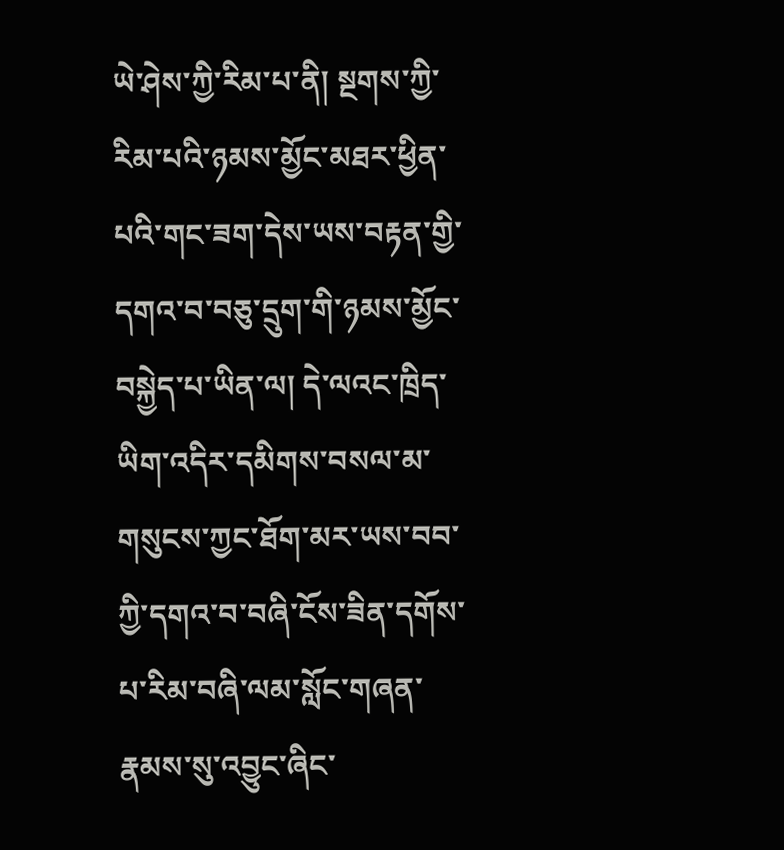ཡེ་ཤེས་ཀྱི་རིམ་པ་ནི། སྔགས་ཀྱི་རིམ་པའི་ཉམས་མྱོང་མཐར་ཕྱིན་པའི་གང་ཟག་དེས་ཡས་བརྟན་གྱི་དགའ་བ་བཅུ་དྲུག་གི་ཉམས་མྱོང་བསྐྱེད་པ་ཡིན་ལ། དེ་ལའང་ཁྲིད་ཡིག་འདིར་དམིགས་བསལ་མ་གསུངས་ཀྱང་ཐོག་མར་ཡས་བབ་ཀྱི་དགའ་བ་བཞི་ངོས་ཟིན་དགོས་པ་རིམ་བཞི་ལམ་སློང་གཞན་རྣམས་སུ་འབྱུང་ཞིང་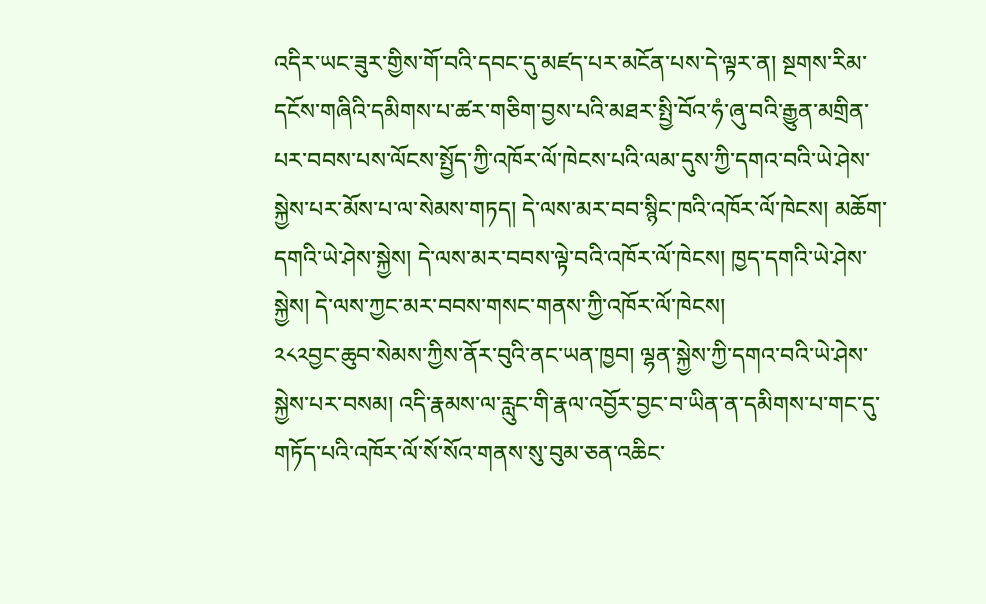འདིར་ཡང་ཟུར་གྱིས་གོ་བའི་དབང་དུ་མཛད་པར་མངོན་པས་དེ་ལྟར་ན། སྔགས་རིམ་དངོས་གཞིའི་དམིགས་པ་ཚར་གཅིག་བྱས་པའི་མཐར་སྤྱི་བོའ་ཧཾ་ཞུ་བའི་རྒྱུན་མགྲིན་པར་བབས་པས་ལོངས་སྤྱོད་ཀྱི་འཁོར་ལོ་ཁེངས་པའི་ལམ་དུས་ཀྱི་དགའ་བའི་ཡེ་ཤེས་སྐྱེས་པར་མོས་པ་ལ་སེམས་གཏད། དེ་ལས་མར་བབ་སྙིང་ཁའི་འཁོར་ལོ་ཁེངས། མཆོག་དགའི་ཡེ་ཤེས་སྐྱེས། དེ་ལས་མར་བབས་ལྟེ་བའི་འཁོར་ལོ་ཁེངས། ཁྱད་དགའི་ཡེ་ཤེས་སྐྱེས། དེ་ལས་ཀྱང་མར་བབས་གསང་གནས་ཀྱི་འཁོར་ལོ་ཁེངས།
༢༨༢བྱང་ཆུབ་སེམས་ཀྱིས་ནོར་བུའི་ནང་ཡན་ཁྱབ། ལྷན་སྐྱེས་ཀྱི་དགའ་བའི་ཡེ་ཤེས་སྐྱེས་པར་བསམ། འདི་རྣམས་ལ་རླུང་གི་རྣལ་འབྱོར་བྱང་བ་ཡིན་ན་དམིགས་པ་གང་དུ་གཏོད་པའི་འཁོར་ལོ་སོ་སོའ་གནས་སུ་བུམ་ཅན་འཆིང་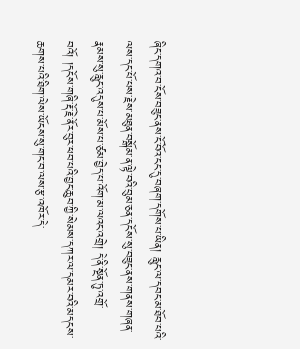ཞིང་དགའ་བ་ངོས་བཟུང་ནས་ངོ་བོའ་ངང་དུ་བཞག་དགོས་པ་ཡིན། རླུང་ལ་དབང་མ་ཐོབ་པའི་ལས་དང་པོ་པས་རྗེས་མཐུན་བསྒོམ་ན་ལྟེ་བའི་བུམ་ཅན་དངོས་སུ་བཟུང་ནས་གནས་གཞན་རྣམས་སུ་རླུང་འདུས་པ་མོས་པ་ཙམ་བྱེད་པ་འོག་མ་ལའང་འགྲེ། དེ་ནི་སྔོན་ཏུ་འགྲོ་བའོ། །དངོས་གཞི་རྡོ་རྗེ་ནོར་བུར་ཕབ་པའི་བྱང་ཆུབ་ཀྱི་སེམས་དཀར་ལ་དམར་བའི་མདངས་ཆགས་པའི་ཐིག་ལེས་ཡོངས་སུ་གང་བ་ལས་རྩ་འཁོར་དེ་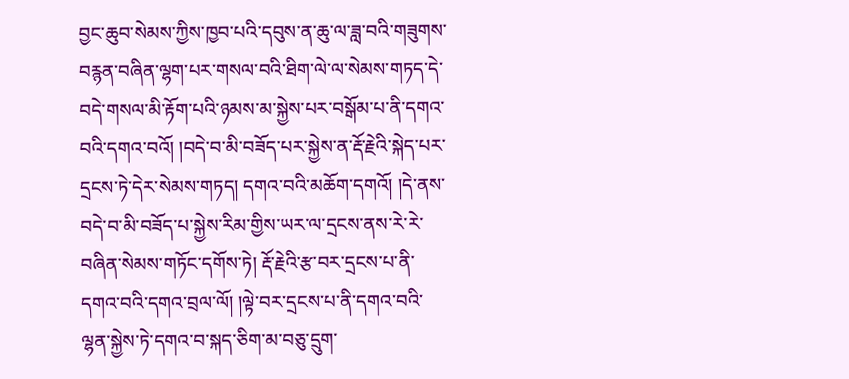བྱང་ཆུབ་སེམས་ཀྱིས་ཁྱབ་པའི་དབུས་ན་ཆུ་ལ་ཟླ་བའི་གཟུགས་བརྙན་བཞིན་ལྷག་པར་གསལ་བའི་ཐིག་ལེ་ལ་སེམས་གཏད་དེ་བདེ་གསལ་མི་རྟོག་པའི་ཉམས་མ་སྐྱེས་པར་བསྒོམ་པ་ནི་དགའ་བའི་དགའ་བའོ། །བདེ་བ་མི་བཟོད་པར་སྐྱེས་ན་རྡོ་རྗེའི་སྐེད་པར་དྲངས་ཏེ་དེར་སེམས་གཏད། དགའ་བའི་མཆོག་དགའོ། །དེ་ནས་བདེ་བ་མི་བཟོད་པ་སྐྱེས་རིམ་གྱིས་ཡར་ལ་དྲངས་ནས་རེ་རེ་བཞིན་སེམས་གཏོང་དགོས་ཏེ། རྡོ་རྗེའི་རྩ་བར་དྲངས་པ་ནི་དགའ་བའི་དགའ་བྲལ་ལོ། །ལྟེ་བར་དྲངས་པ་ནི་དགའ་བའི་ལྷན་སྐྱེས་ཏེ་དགའ་བ་སྐད་ཅིག་མ་བཅུ་དྲུག་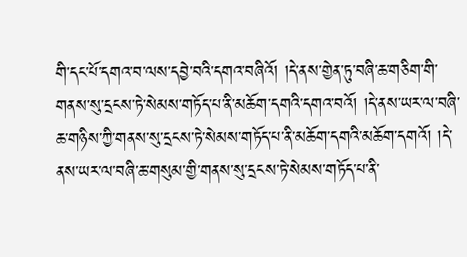གི་དང་པོ་དགའ་བ་ལས་དབྱེ་བའི་དགའ་བཞིའོ། །དེ་ནས་གྱེན་ཏུ་བཞི་ཆ་གཅིག་གི་གནས་སུ་དྲངས་ཏེ་སེམས་གཏོད་པ་ནི་མཆོག་དགའི་དགའ་བའོ། །དེ་ནས་ཡར་ལ་བཞི་ཆ་གཉིས་ཀྱི་གནས་སུ་དྲངས་ཏེ་སེམས་གཏོད་པ་ནི་མཆོག་དགའི་མཆོག་དགའོ། །དེ་ནས་ཡར་ལ་བཞི་ཆ་གསུམ་གྱི་གནས་སུ་དྲངས་ཏེ་སེམས་གཏོད་པ་ནི་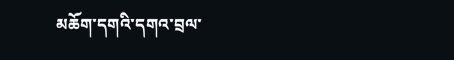མཆོག་དགའི་དགའ་བྲལ་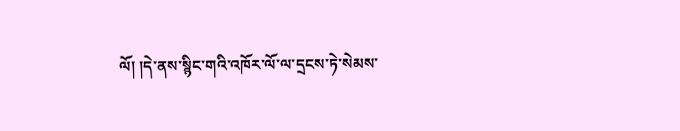ལོ། །དེ་ནས་སྙིང་གའི་འཁོར་ལོ་ལ་དྲངས་ཏེ་སེམས་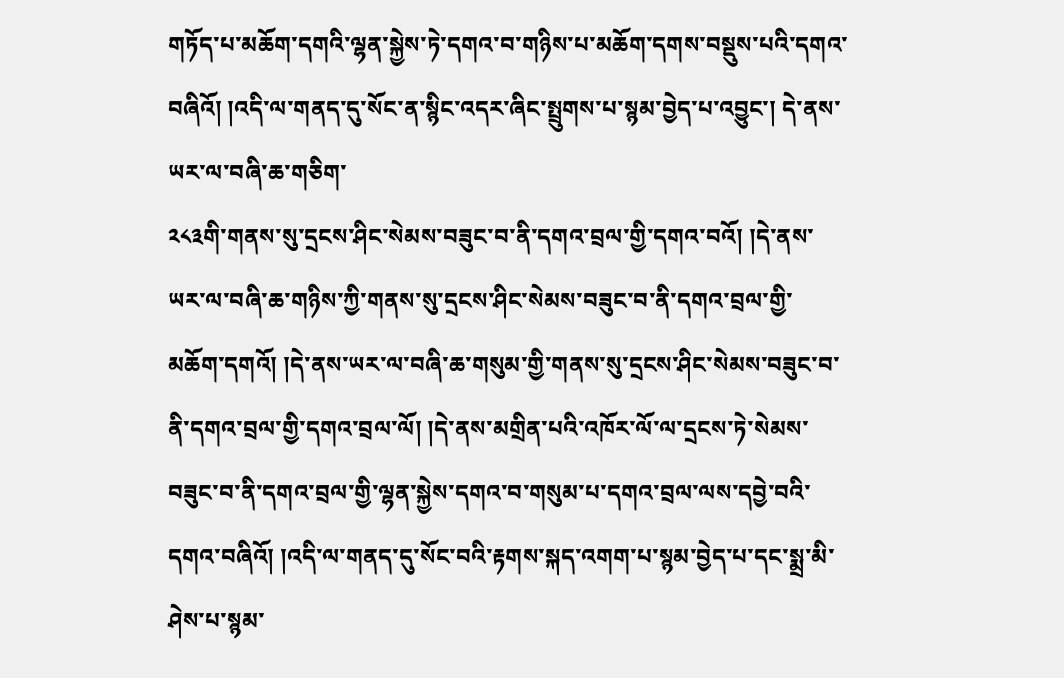གཏོད་པ་མཆོག་དགའི་ལྷན་སྐྱེས་ཏེ་དགའ་བ་གཉིས་པ་མཆོག་དགས་བསྡུས་པའི་དགའ་བཞིའོ། །འདི་ལ་གནད་དུ་སོང་ན་སྙིང་འདར་ཞིང་སྤྲུགས་པ་སྙམ་བྱེད་པ་འབྱུང་། དེ་ནས་ཡར་ལ་བཞི་ཆ་གཅིག་
༢༨༣གི་གནས་སུ་དྲངས་ཤིང་སེམས་བཟུང་བ་ནི་དགའ་བྲལ་གྱི་དགའ་བའོ། །དེ་ནས་ཡར་ལ་བཞི་ཆ་གཉིས་ཀྱི་གནས་སུ་དྲངས་ཤིང་སེམས་བཟུང་བ་ནི་དགའ་བྲལ་གྱི་མཆོག་དགའོ། །དེ་ནས་ཡར་ལ་བཞི་ཆ་གསུམ་གྱི་གནས་སུ་དྲངས་ཤིང་སེམས་བཟུང་བ་ནི་དགའ་བྲལ་གྱི་དགའ་བྲལ་ལོ། །དེ་ནས་མགྲིན་པའི་འཁོར་ལོ་ལ་དྲངས་ཏེ་སེམས་བཟུང་བ་ནི་དགའ་བྲལ་གྱི་ལྷན་སྐྱེས་དགའ་བ་གསུམ་པ་དགའ་བྲལ་ལས་དབྱེ་བའི་དགའ་བཞིའོ། །འདི་ལ་གནད་དུ་སོང་བའི་རྟགས་སྐད་འགག་པ་སྙམ་བྱེད་པ་དང་སྨྲ་མི་ཤེས་པ་སྙམ་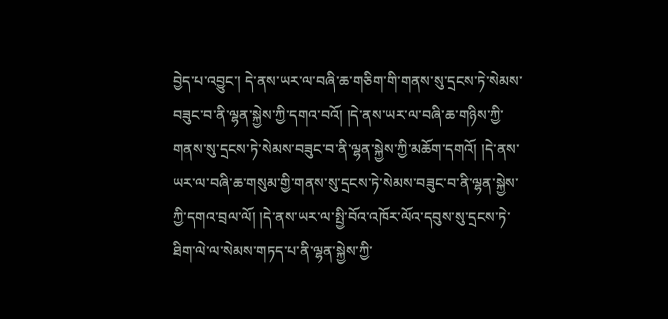བྱེད་པ་འབྱུང་། དེ་ནས་ཡར་ལ་བཞི་ཆ་གཅིག་གི་གནས་སུ་དྲངས་ཏེ་སེམས་བཟུང་བ་ནི་ལྷན་སྐྱེས་ཀྱི་དགའ་བའོ། །དེ་ནས་ཡར་ལ་བཞི་ཆ་གཉིས་ཀྱི་གནས་སུ་དྲངས་ཏེ་སེམས་བཟུང་བ་ནི་ལྷན་སྐྱེས་ཀྱི་མཆོག་དགའོ། །དེ་ནས་ཡར་ལ་བཞི་ཆ་གསུམ་གྱི་གནས་སུ་དྲངས་ཏེ་སེམས་བཟུང་བ་ནི་ལྷན་སྐྱེས་ཀྱི་དགའ་བྲལ་ལོ། །དེ་ནས་ཡར་ལ་སྤྱི་བོའ་འཁོར་ལོའ་དབུས་སུ་དྲངས་ཏེ་ཐིག་ལེ་ལ་སེམས་གཏད་པ་ནི་ལྷན་སྐྱེས་ཀྱི་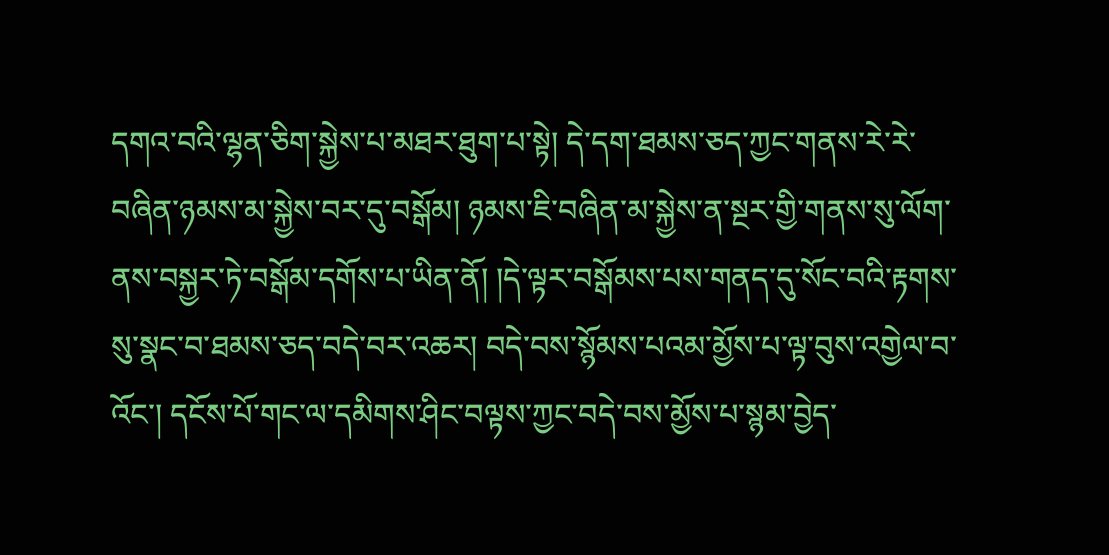དགའ་བའི་ལྷན་ཅིག་སྐྱེས་པ་མཐར་ཐུག་པ་སྟེ། དེ་དག་ཐམས་ཅད་ཀྱང་གནས་རེ་རེ་བཞིན་ཉམས་མ་སྐྱེས་བར་དུ་བསྒོམ། ཉམས་ཇི་བཞིན་མ་སྐྱེས་ན་སྔར་གྱི་གནས་སུ་ལོག་ནས་བསྐྱར་ཏེ་བསྒོམ་དགོས་པ་ཡིན་ནོ། །དེ་ལྟར་བསྒོམས་པས་གནད་དུ་སོང་བའི་རྟགས་སུ་སྣང་བ་ཐམས་ཅད་བདེ་བར་འཆར། བདེ་བས་སྙོམས་པའམ་མྱོས་པ་ལྟ་བུས་འགྱེལ་བ་འོང་། དངོས་པོ་གང་ལ་དམིགས་ཤིང་བལྟས་ཀྱང་བདེ་བས་མྱོས་པ་སྙམ་བྱེད་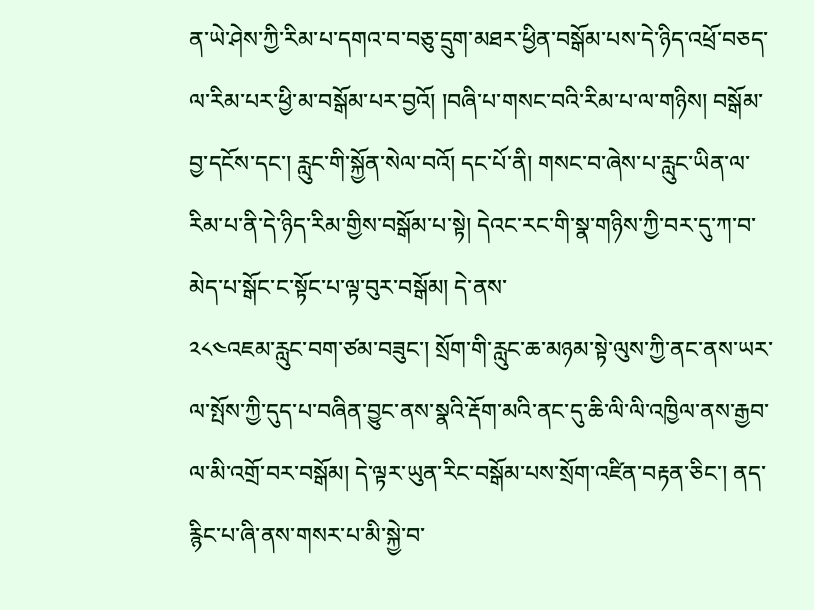ན་ཡེ་ཤེས་ཀྱི་རིམ་པ་དགའ་བ་བཅུ་དྲུག་མཐར་ཕྱིན་བསྒོམ་པས་དེ་ཉིད་འཕྲོ་བཅད་ལ་རིམ་པར་ཕྱི་མ་བསྒོམ་པར་བྱའོ། །བཞི་པ་གསང་བའི་རིམ་པ་ལ་གཉིས། བསྒོམ་བྱ་དངོས་དང་། རླུང་གི་སྐྱོན་སེལ་བའོ། དང་པོ་ནི། གསང་བ་ཞེས་པ་རླུང་ཡིན་ལ་རིམ་པ་ནི་དེ་ཉིད་རིམ་གྱིས་བསྒོམ་པ་སྟེ། དེའང་རང་གི་སྣ་གཉིས་ཀྱི་བར་དུ་ཀ་བ་མེད་པ་སྒོང་ང་སྟོང་པ་ལྟ་བུར་བསྒོམ། དེ་ནས་
༢༨༤འཇམ་རླུང་བག་ཙམ་བཟུང་། སྲོག་གི་རླུང་ཆ་མཉམ་སྟེ་ལུས་ཀྱི་ནང་ནས་ཡར་ལ་སྤོས་ཀྱི་དུད་པ་བཞིན་བྱུང་ནས་སྣའི་རྡོག་མའི་ནང་དུ་ཆི་ལི་ལི་འཁྱིལ་ནས་རྒྱབ་ལ་མི་འགྲོ་བར་བསྒོམ། དེ་ལྟར་ཡུན་རིང་བསྒོམ་པས་སྲོག་འཛིན་བརྟན་ཅིང་། ནད་རྙིང་པ་ཞི་ནས་གསར་པ་མི་སྐྱེ་བ་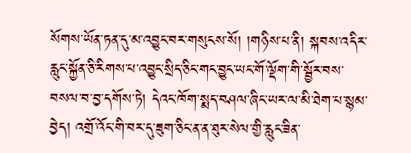སོགས་ཡོན་ཏན་དུ་མ་འབྱུང་བར་གསུངས་སོ། །གཉིས་པ་ནི། སྐབས་འདིར་རླུང་སྐྱོན་ཅི་རིགས་པ་འབྱུང་སྲིད་ཅིང་གང་བྱུང་ཡང་གོ་ལྡོག་གི་སྦྱོར་བས་བསལ་བ་བྱ་དགོས་ཏེ། དེའང་ཁོག་སྨད་བཤལ་ཞིང་ཡར་ལ་མི་ཐེག་པ་སྙམ་བྱེད། འགྲོ་འོང་གི་བར་དུ་ཟུག་ཅིང་ན་ན་ཐུར་སེལ་གྱི་རླུང་ཟིན་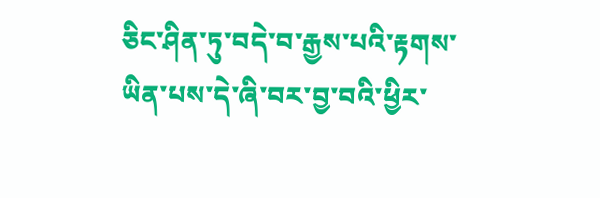ཅིང་ཤིན་ཏུ་བདེ་བ་རྒྱས་པའི་རྟགས་ཡིན་པས་དེ་ཞི་བར་བྱ་བའི་ཕྱིར་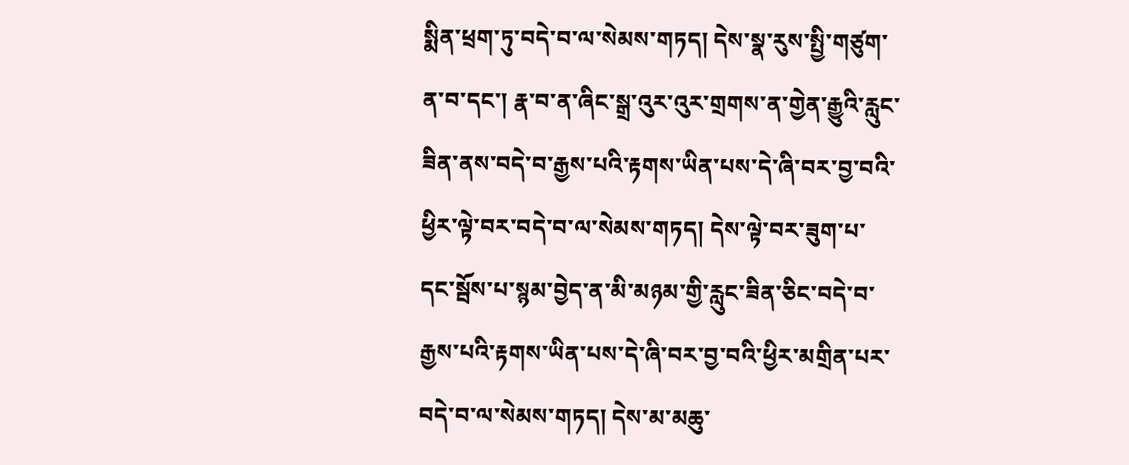སྨིན་ཕྲག་ཏུ་བདེ་བ་ལ་སེམས་གཏད། དེས་སྣ་རུས་སྤྱི་གཙུག་ན་བ་དང་། རྣ་བ་ན་ཞིང་སྒྲ་འུར་འུར་གྲགས་ན་གྱེན་རྒྱུའི་རླུང་ཟིན་ནས་བདེ་བ་རྒྱས་པའི་རྟགས་ཡིན་པས་དེ་ཞི་བར་བྱ་བའི་ཕྱིར་ལྟེ་བར་བདེ་བ་ལ་སེམས་གཏད། དེས་ལྟེ་བར་ཟུག་པ་དང་སྦོས་པ་སྙམ་བྱེད་ན་མི་མཉམ་གྱི་རླུང་ཟིན་ཅིང་བདེ་བ་རྒྱས་པའི་རྟགས་ཡིན་པས་དེ་ཞི་བར་བྱ་བའི་ཕྱིར་མགྲིན་པར་བདེ་བ་ལ་སེམས་གཏད། དེས་མ་མཆུ་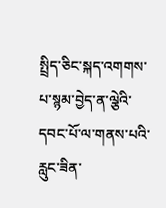སྤྲིད་ཅིང་སྐད་འགགས་པ་སྙམ་བྱེད་ན་ལྕེའི་དབང་པོ་ལ་གནས་པའི་རླུང་ཟིན་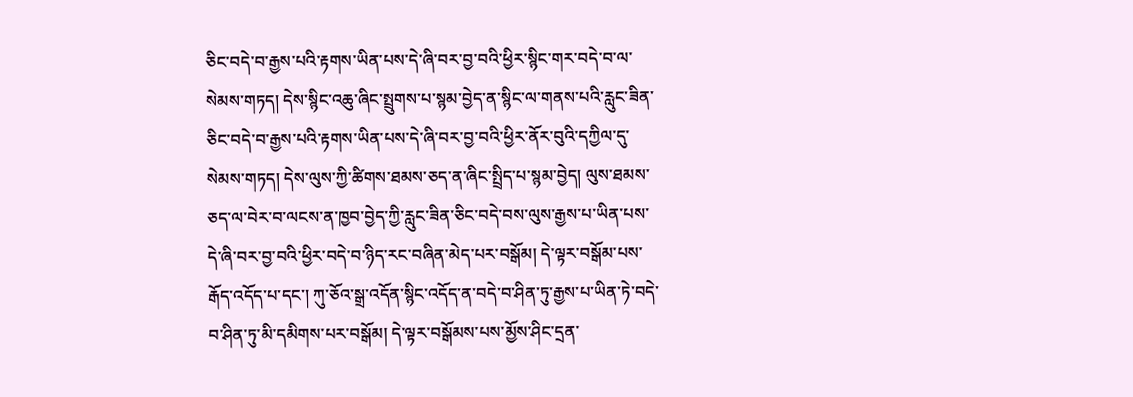ཅིང་བདེ་བ་རྒྱས་པའི་རྟགས་ཡིན་པས་དེ་ཞི་བར་བྱ་བའི་ཕྱིར་སྙིང་གར་བདེ་བ་ལ་སེམས་གཏད། དེས་སྙིང་འཆུ་ཞིང་སྤྲུགས་པ་སྙམ་བྱེད་ན་སྙིང་ལ་གནས་པའི་རླུང་ཟིན་ཅིང་བདེ་བ་རྒྱས་པའི་རྟགས་ཡིན་པས་དེ་ཞི་བར་བྱ་བའི་ཕྱིར་ནོར་བུའི་དཀྱིལ་དུ་སེམས་གཏད། དེས་ལུས་ཀྱི་ཚིགས་ཐམས་ཅད་ན་ཞིང་སྤྲིད་པ་སྙམ་བྱེད། ལུས་ཐམས་ཅད་ལ་བེར་བ་ལངས་ན་ཁྱབ་བྱེད་ཀྱི་རླུང་ཟིན་ཅིང་བདེ་བས་ལུས་རྒྱས་པ་ཡིན་པས་དེ་ཞི་བར་བྱ་བའི་ཕྱིར་བདེ་བ་ཉིད་རང་བཞིན་མེད་པར་བསྒོམ། དེ་ལྟར་བསྒོམ་པས་རྒོད་འདོད་པ་དང་། ཀུ་ཅོའ་སྒྲ་འདོན་སྙིང་འདོད་ན་བདེ་བ་ཤིན་ཏུ་རྒྱས་པ་ཡིན་ཏེ་བདེ་བ་ཤིན་ཏུ་མི་དམིགས་པར་བསྒོམ། དེ་ལྟར་བསྒོམས་པས་མྱོས་ཤིང་དྲན་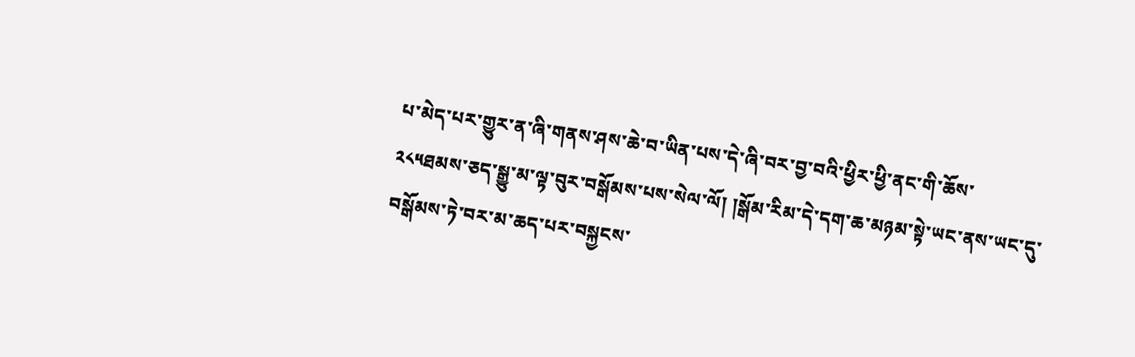པ་མེད་པར་གྱུར་ན་ཞི་གནས་ཤས་ཆེ་བ་ཡིན་པས་དེ་ཞི་བར་བྱ་བའི་ཕྱིར་ཕྱི་ནང་གི་ཆོས་
༢༨༥ཐམས་ཅད་སྒྱུ་མ་ལྟ་བུར་བསྒོམས་པས་སེལ་ལོ། །སྒོམ་རིམ་དེ་དག་ཆ་མཉམ་སྟེ་ཡང་ནས་ཡང་དུ་བསྒོམས་ཏེ་བར་མ་ཆད་པར་བསྐྱངས་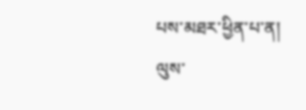པས་མཐར་ཕྱིན་པ་ན། ལུས་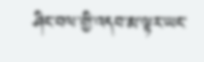ཤིང་བལ་གྱི་འདབ་མ་ལྟར་ཡང་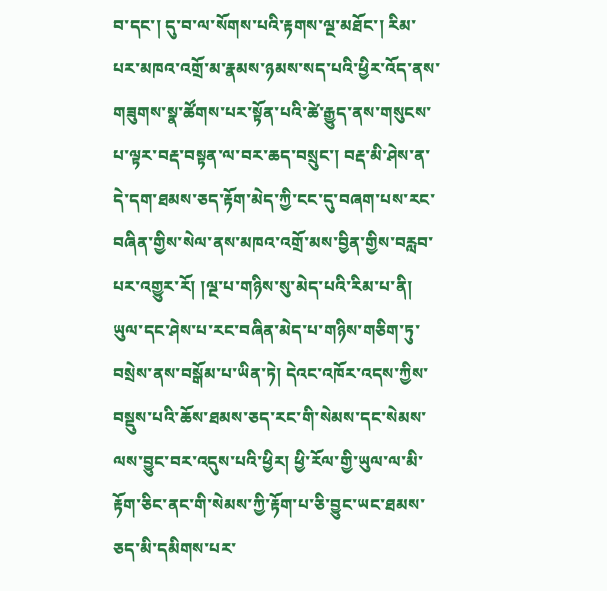བ་དང་། དུ་བ་ལ་སོགས་པའི་རྟགས་ལྔ་མཐོང་། རིམ་པར་མཁའ་འགྲོ་མ་རྣམས་ཉམས་སད་པའི་ཕྱིར་འོད་ནས་གཟུགས་སྣ་ཚོགས་པར་སྟོན་པའི་ཚེ་རྒྱུད་ནས་གསུངས་པ་ལྟར་བརྡ་བསྟན་ལ་བར་ཆད་བསྲུང་། བརྡ་མི་ཤེས་ན་དེ་དག་ཐམས་ཅད་རྟོག་མེད་ཀྱི་ངང་དུ་བཞག་པས་རང་བཞིན་གྱིས་སེལ་ནས་མཁའ་འགྲོ་མས་བྱིན་གྱིས་བརླབ་པར་འགྱུར་རོ། །ལྔ་པ་གཉིས་སུ་མེད་པའི་རིམ་པ་ནི། ཡུལ་དང་ཤེས་པ་རང་བཞིན་མེད་པ་གཉིས་གཅིག་ཏུ་བསྲེས་ནས་བསྒོམ་པ་ཡིན་ཏེ། དེའང་འཁོར་འདས་ཀྱིས་བསྡུས་པའི་ཆོས་ཐམས་ཅད་རང་གི་སེམས་དང་སེམས་ལས་བྱུང་བར་འདུས་པའི་ཕྱིར། ཕྱི་རོལ་གྱི་ཡུལ་ལ་མི་རྟོག་ཅིང་ནང་གི་སེམས་ཀྱི་རྟོག་པ་ཅི་བྱུང་ཡང་ཐམས་ཅད་མི་དམིགས་པར་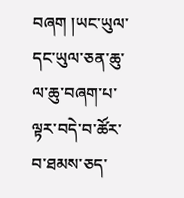བཞག །ཡང་ཡུལ་དང་ཡུལ་ཅན་ཆུ་ལ་ཆུ་བཞག་པ་ལྟར་བདེ་བ་ཚོར་བ་ཐམས་ཅད་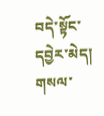བདེ་སྟོང་དབྱེར་མེད། གསལ་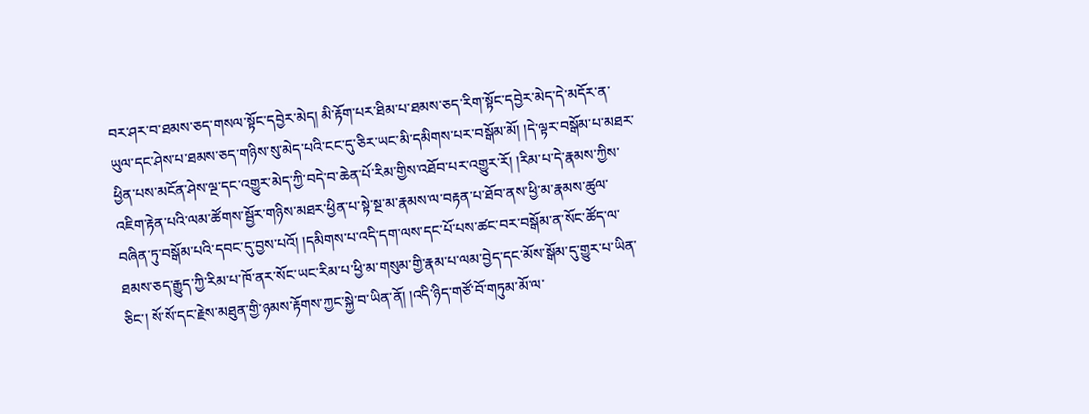བར་ཤར་བ་ཐམས་ཅད་གསལ་སྟོང་དབྱེར་མེད། མི་རྟོག་པར་ཐིམ་པ་ཐམས་ཅད་རིག་སྟོང་དབྱེར་མེད་དེ་མདོར་ན་ཡུལ་དང་ཤེས་པ་ཐམས་ཅད་གཉིས་སུ་མེད་པའི་ངང་དུ་ཅིར་ཡང་མི་དམིགས་པར་བསྒོམ་མོ། །དེ་ལྟར་བསྒོམ་པ་མཐར་ཕྱིན་པས་མངོན་ཤེས་ལྔ་དང་འགྱུར་མེད་ཀྱི་བདེ་བ་ཆེན་པོ་རིམ་གྱིས་འཐོབ་པར་འགྱུར་རོ། །རིམ་པ་དེ་རྣམས་ཀྱིས་འཇིག་རྟེན་པའི་ལམ་ཚོགས་སྦྱོར་གཉིས་མཐར་ཕྱིན་པ་སྟེ་སྔ་མ་རྣམས་ལ་བརྟན་པ་ཐོབ་ནས་ཕྱི་མ་རྣམས་ཚུལ་བཞིན་ཏུ་བསྒོམ་པའི་དབང་དུ་བྱས་པའོ། །དམིགས་པ་འདི་དག་ལས་དང་པོ་པས་ཚང་བར་བསྒོམ་ན་སོང་ཚོད་ལ་ཐམས་ཅད་རྒྱུད་ཀྱི་རིམ་པ་ཁོ་ནར་སོང་ཡང་རིམ་པ་ཕྱི་མ་གསུམ་གྱི་རྣམ་པ་ལམ་བྱེད་དང་མོས་སྒོམ་དུ་གྱུར་པ་ཡིན་ཅིང་། སོ་སོ་དང་རྗེས་མཐུན་གྱི་ཉམས་རྟོགས་ཀྱང་སྐྱེ་བ་ཡིན་ནོ། །འདི་ཉིད་གཙོ་བོ་གཏུམ་མོ་ལ་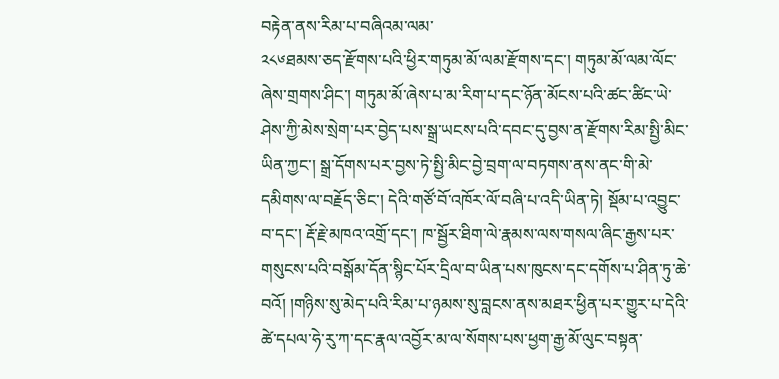བརྟེན་ནས་རིམ་པ་བཞིའམ་ལམ་
༢༨༦ཐམས་ཅད་རྫོགས་པའི་ཕྱིར་གཏུམ་མོ་ལམ་རྫོགས་དང་། གཏུམ་མོ་ལམ་ལོང་ཞེས་གྲགས་ཤིང་། གཏུམ་མོ་ཞེས་པ་མ་རིག་པ་དང་ཉོན་མོངས་པའི་ཚང་ཚིང་ཡེ་ཤེས་ཀྱི་མེས་སྲེག་པར་བྱེད་པས་སྒྲ་ཡངས་པའི་དབང་དུ་བྱས་ན་རྫོགས་རིམ་སྤྱི་མིང་ཡིན་ཀྱང་། སྒྲ་དོགས་པར་བྱས་ཏེ་སྤྱི་མིང་བྱེ་བྲག་ལ་བཏགས་ནས་ནང་གི་མེ་དམིགས་ལ་བརྗོད་ཅིང་། དེའི་གཙོ་བོ་འཁོར་ལོ་བཞི་པ་འདི་ཡིན་ཏེ། སྡོམ་པ་འབྱུང་བ་དང་། རྡོ་རྗེ་མཁའ་འགྲོ་དང་། ཁ་སྦྱོར་ཐིག་ལེ་རྣམས་ལས་གསལ་ཞིང་རྒྱས་པར་གསུངས་པའི་བསྒོམ་དོན་སྙིང་པོར་དྲིལ་བ་ཡིན་པས་ཁུངས་དང་དགོས་པ་ཤིན་ཏུ་ཆེ་བའོ། །གཉིས་སུ་མེད་པའི་རིམ་པ་ཉམས་སུ་བླངས་ནས་མཐར་ཕྱིན་པར་གྱུར་པ་དེའི་ཚེ་དཔལ་ཧེ་རུ་ཀ་དང་རྣལ་འབྱོར་མ་ལ་སོགས་པས་ཕྱག་རྒྱ་མོ་ལུང་བསྟན་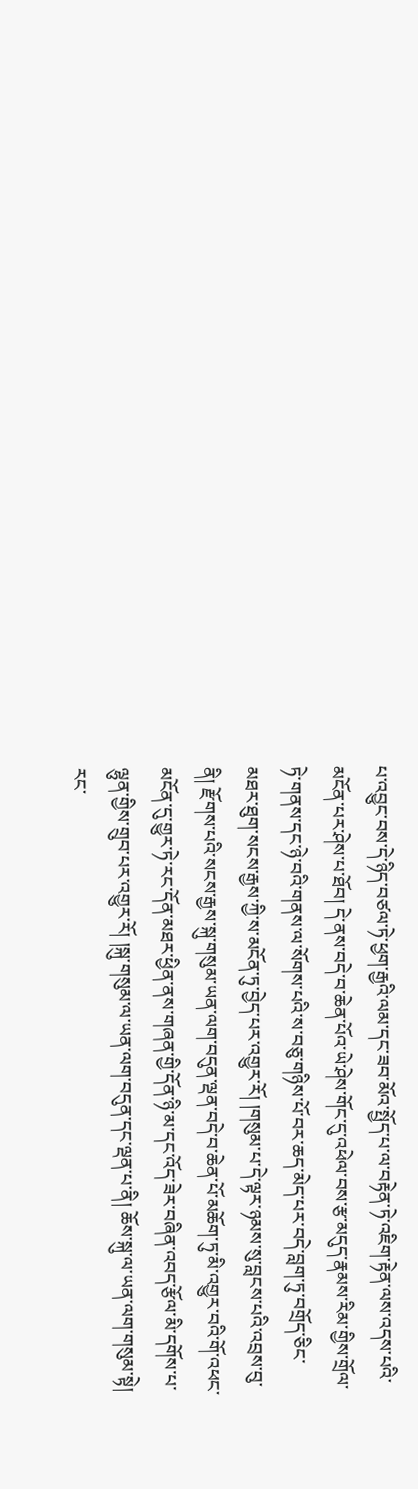པ་འབྱུང་བས་དེ་ཉིད་བཙལ་ཏེ་ཕྱག་རྒྱའི་ལམ་དང་ཟབ་མོའ་སྤྱོད་པ་ལ་བརྟེན་ཏེ་འཇིག་རྟེན་ལས་འདས་པའི་མངོན་པར་ཤེས་པ་ཐོབ། དེ་ནས་བདེ་བ་ཆེན་པོའ་ཡེ་ཤེས་གོང་དུ་འཕེལ་བས་རྩ་མདུད་རྣམས་རིམ་གྱིས་གྲོལ་ཏེ་གནས་དང་ཉེ་བའི་གནས་ལ་སོགས་པའི་ས་བཅུ་གཉིས་པོ་བར་ཆད་མེད་པར་བདེ་བླག་ཏུ་བགྲོད་ཅིང་མཐར་ཐུག་སངས་རྒྱས་ཀྱི་ས་མངོན་ཏུ་བྱེད་པར་འགྱུར་རོ། །གསུམ་པ་དེ་ལྟར་ཉམས་སུ་བླངས་པའི་འབྲས་བུ་ནི། རྫོགས་པའི་སངས་རྒྱས་སྐུ་གསུམ་ཡན་ལག་བདུན་ལྡན་བདེ་བ་ཆེན་པོ་མཆོག་ཏུ་མི་འགྱུར་བའི་གོ་འཕང་མངོན་དུ་གྱུར་ཏེ་རང་དོན་མཐར་ཕྱིན་ནས་གཞན་གྱི་དོན་ཉི་མ་དང་འོད་ཟེར་བཞིན་འབད་རྩོལ་མི་དགོས་པ་ལྷུན་གྱིས་གྲུབ་པར་འགྱུར་རོ། །སྐུ་གསུམ་ལ་ཡན་ལག་བདུན་དང་ལྡན་པ་ནི། ཆོས་སྐུ་ལ་ཡན་ལག་གསུམ་སྟེ། རང་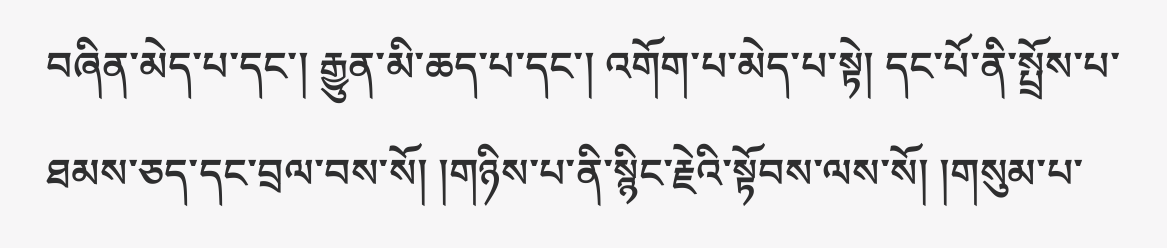བཞིན་མེད་པ་དང་། རྒྱུན་མི་ཆད་པ་དང་། འགོག་པ་མེད་པ་སྟེ། དང་པོ་ནི་སྤྲོས་པ་ཐམས་ཅད་དང་བྲལ་བས་སོ། །གཉིས་པ་ནི་སྙིང་རྗེའི་སྟོབས་ལས་སོ། །གསུམ་པ་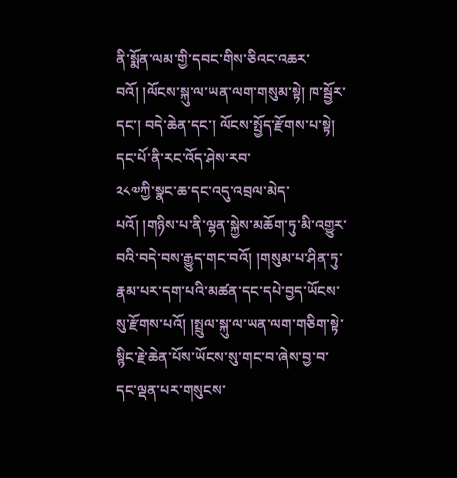ནི་སྨོན་ལམ་གྱི་དབང་གིས་ཅིའང་འཆར་བའོ། །ལོངས་སྐུ་ལ་ཡན་ལག་གསུམ་སྟེ། ཁ་སྦྱོར་དང་། བདེ་ཆེན་དང་། ལོངས་སྤྱོད་རྫོགས་པ་སྟེ། དང་པོ་ནི་རང་འོད་ཤེས་རབ་
༢༨༧ཀྱི་སྣང་ཆ་དང་འདུ་འབྲལ་མེད་པའོ། །གཉིས་པ་ནི་ལྷན་སྐྱེས་མཆོག་ཏུ་མི་འགྱུར་བའི་བདེ་བས་རྒྱུད་གང་བའོ། །གསུམ་པ་ཤིན་ཏུ་རྣམ་པར་དག་པའི་མཚན་དང་དཔེ་བྱད་ཡོངས་སུ་རྫོགས་པའོ། །སྤྲུལ་སྐུ་ལ་ཡན་ལག་གཅིག་སྟེ་སྙིང་རྗེ་ཆེན་པོས་ཡོངས་སུ་གང་བ་ཞེས་བྱ་བ་དང་ལྡན་པར་གསུངས་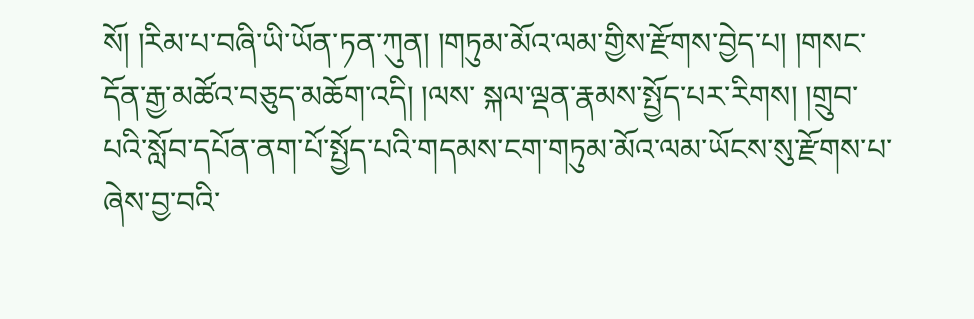སོ། །རིམ་པ་བཞི་ཡི་ཡོན་ཏན་ཀུན། །གཏུམ་མོའ་ལམ་གྱིས་རྫོགས་བྱེད་པ། །གསང་དོན་རྒྱ་མཚོའ་བཅུད་མཆོག་འདི། །ལས་ སྐལ་ལྡན་རྣམས་སྤྱོད་པར་རིགས། །གྲུབ་པའི་སློབ་དཔོན་ནག་པོ་སྤྱོད་པའི་གདམས་ངག་གཏུམ་མོའ་ལམ་ཡོངས་སུ་རྫོགས་པ་ཞེས་བྱ་བའི་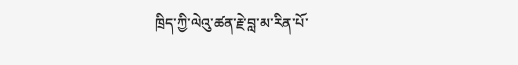ཁྲིད་ཀྱི་ལེའུ་ཚན་རྗེ་བླ་མ་རིན་པོ་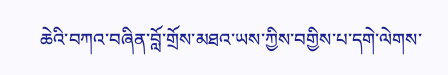ཆེའི་བཀའ་བཞིན་བློ་གྲོས་མཐའ་ཡས་ཀྱིས་བགྱིས་པ་དགེ་ལེགས་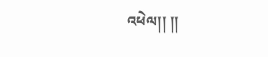འཕེལ།། །།